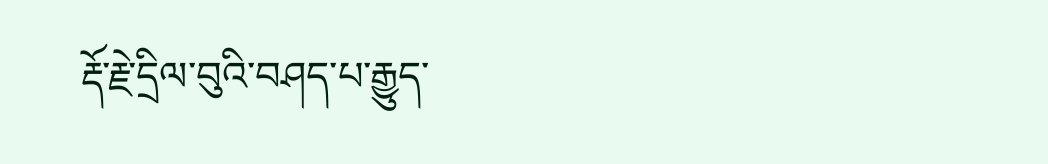རྡོ་རྗེ་དྲིལ་བུའི་བཤད་པ་རྒྱུད་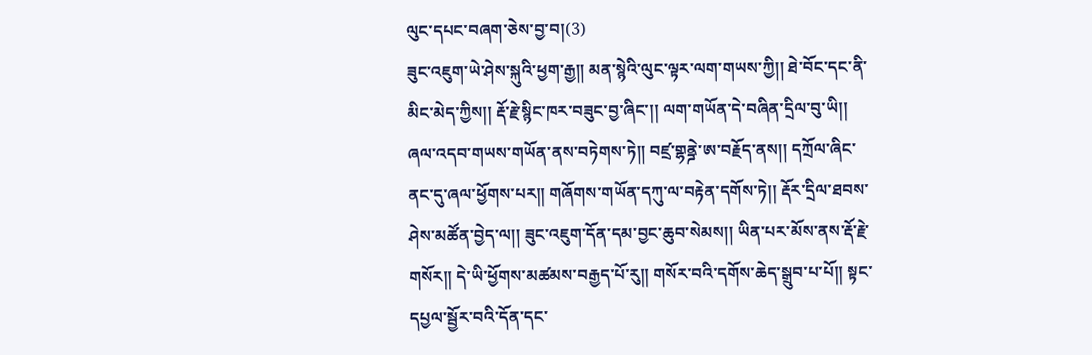ལུང་དཔང་བཞག་ཅེས་བྱ་བ།(3)
ཟུང་འཇུག་ཡེ་ཤེས་སྐུའི་ཕྱག་རྒྱ།། མན་སྙེའི་ལུང་ལྟར་ལག་གཡས་ཀྱི།། ཐེ་བོང་དང་ནི་མིང་མེད་ཀྱིས།། རྡོ་རྗེ་སྙིང་ཁར་བཟུང་བྱ་ཞིང་།། ལག་གཡོན་དེ་བཞིན་དྲིལ་བུ་ཡི།། ཞལ་འདབ་གཡས་གཡོན་ནས་བཏེགས་ཏེ།། བཛྲ་གྷནྜེ་ཨ་བརྗོད་ནས།། དཀྲོལ་ཞིང་ནང་དུ་ཞལ་ཕྱོགས་པར།། གཞོགས་གཡོན་དཀུ་ལ་བརྟེན་དགོས་ཏེ།། རྡོར་དྲིལ་ཐབས་ཤེས་མཚོན་བྱེད་ལ།། ཟུང་འཇུག་དོན་དམ་བྱང་ཆུབ་སེམས།། ཡིན་པར་མོས་ནས་རྡོ་རྗེ་གསོར།། དེ་ཡི་ཕྱོགས་མཚམས་བརྒྱད་པོ་རུ།། གསོར་བའི་དགོས་ཆེད་སྒྲུབ་པ་པོ།། སྟང་དཔྱལ་སྦྱོར་བའི་དོན་དང་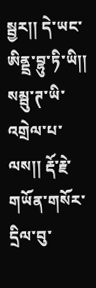སྦྱར།། དེ་ཡང་ཨིནྡྲ་བྷུ་ཏི་ཡི།། སམྦུ་ཊ་ཡི་འགྲེལ་པ་ལས།། རྡོ་རྗེ་གཡོན་གསོར་དྲིལ་བུ་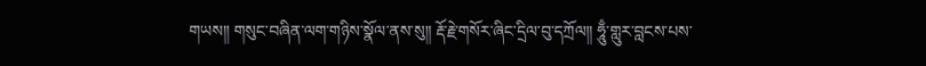གཡས།། གསུང་བཞིན་ལག་གཉིས་སྣོལ་ནས་སུ།། རྡོ་རྗེ་གསོར་ཞིང་དྲིལ་བུ་དཀྲོལ།། ཧཱུྃ་གླུར་བླངས་པས་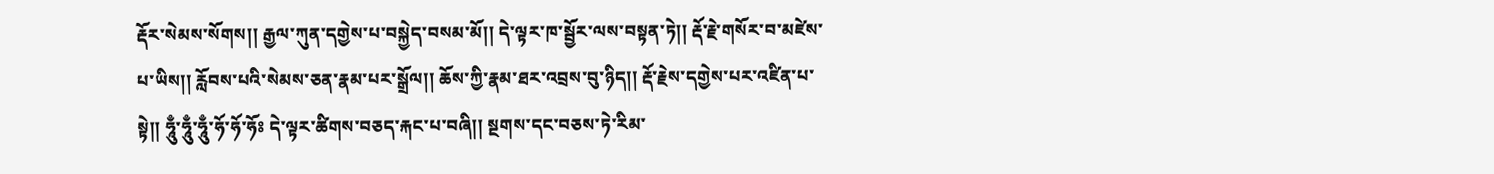རྡོར་སེམས་སོགས།། རྒྱལ་ཀུན་དགྱེས་པ་བསྐྱེད་བསམ་མོ།། དེ་ལྟར་ཁ་སྦྱོར་ལས་བསྟན་ཏེ།། རྡོ་རྗེ་གསོར་བ་མཛེས་པ་ཡིས།། རློབས་པའི་སེམས་ཅན་རྣམ་པར་སྒྲོལ།། ཆོས་ཀྱི་རྣམ་ཐར་འབྲས་བུ་ཉིད།། རྡོ་རྗེས་དགྱེས་པར་འཛིན་པ་སྟེ།། ཧཱུྃ་ཧཱུྃ་ཧཱུྃ་ཧོ་ཧོ་ཧོཿ དེ་ལྟར་ཚིགས་བཅད་རྐང་པ་བཞི།། སྔགས་དང་བཅས་ཏེ་རིམ་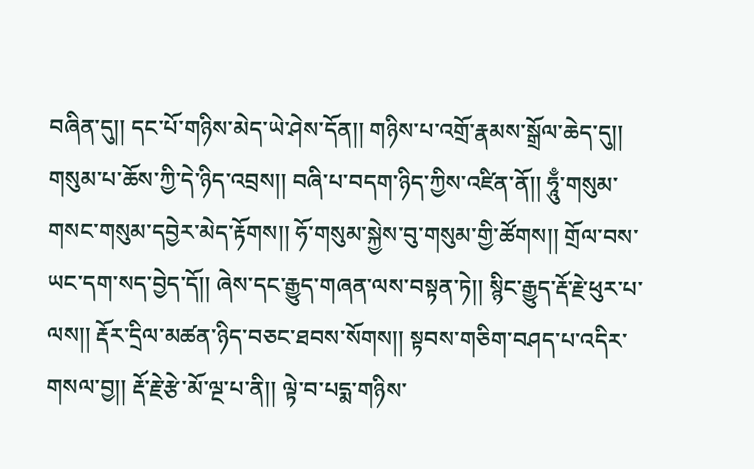བཞིན་དུ།། དང་པོ་གཉིས་མེད་ཡེ་ཤེས་དོན།། གཉིས་པ་འགྲོ་རྣམས་སྒྲོལ་ཆེད་དུ།། གསུམ་པ་ཆོས་ཀྱི་དེ་ཉིད་འབྲས།། བཞི་པ་བདག་ཉིད་ཀྱིས་འཛིན་ནོ།། ཧཱུྃ་གསུམ་གསང་གསུམ་དབྱེར་མེད་རྟོགས།། ཧོ་གསུམ་སྐྱེས་བུ་གསུམ་གྱི་ཚོགས།། གྲོལ་བས་ཡང་དག་སད་བྱེད་དོ།། ཞེས་དང་རྒྱུད་གཞན་ལས་བསྟན་ཏེ།། སྙིང་རྒྱུད་རྡོ་རྗེ་ཕུར་པ་ལས།། རྡོར་དྲིལ་མཚན་ཉིད་བཅང་ཐབས་སོགས།། སྟབས་གཅིག་བཤད་པ་འདིར་གསལ་བྱ།། རྡོ་རྗེ་རྩེ་མོ་ལྔ་པ་ནི།། ལྟེ་བ་པདྨ་གཉིས་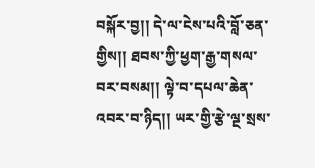བསྐོར་བྱ།། དེ་ལ་ངེས་པའི་བློ་ཅན་གྱིས།། ཐབས་ཀྱི་ཕྱག་རྒྱ་གསལ་བར་བསམ།། ལྟེ་བ་དཔལ་ཆེན་འབར་བ་ཉིད།། ཡར་གྱི་རྩེ་ལྔ་སྲས་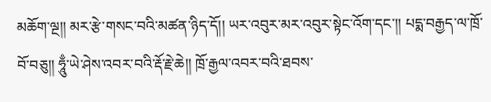མཆོག་ལྔ།། མར་རྩེ་གསང་བའི་མཚན་ཉིད་དོ།། ཡར་འབུར་མར་འབུར་སྟེང་འོག་དང་།། པདྨ་བརྒྱད་ལ་ཁྲོ་བོ་བཅུ།། ཧཱུྃ་ཡེ་ཤེས་འབར་བའི་རྡོ་རྗེ་ཆེ།། ཁྲོ་རྒྱལ་འབར་བའི་ཐབས་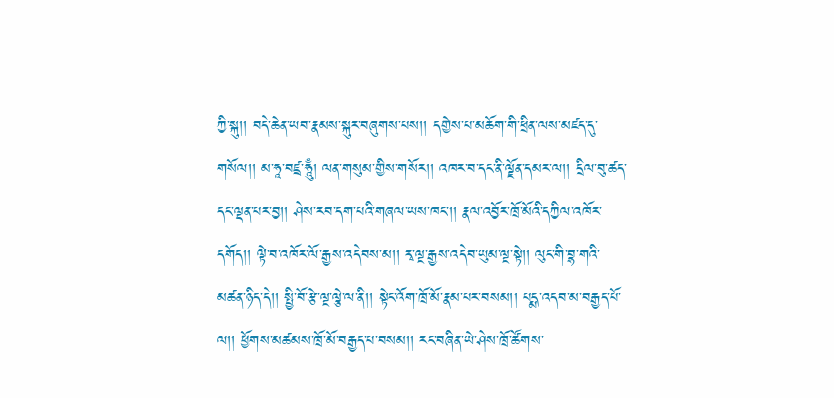ཀྱི་སྐུ།། བདེ་ཆེན་ཡབ་རྣམས་སྐུར་བཞུགས་པས།། དགྱེས་པ་མཆོག་གི་ཕྲིན་ལས་མཛད་དུ་གསོལ།། མ་ཧཱ་བཛྲ་ཧཱུྃ། ལན་གསུམ་གྱིས་གསོར།། འཁར་བ་དང་ནི་ལྗོན་དམར་ལ།། དྲིལ་བུ་ཚད་དང་ལྡན་པར་བྱ།། ཤེས་རབ་དག་པའི་གཞལ་ཡས་ཁང་།། རྣལ་འབྱོར་ཁྲོ་མོའི་དཀྱིལ་འཁོར་དགོད།། ལྟེ་བ་འཁོར་ལོ་རྒྱས་འདེབས་མ།། རྭ་ལྔ་རྒྱས་འདེབ་ཡུམ་ལྔ་སྟེ།། ལུང་གི་བྷ་གའི་མཚན་ཉིད་དེ།། སྤྱི་བོ་རྩེ་ལྔ་ལྕེ་ལ་ནི།། སྟེང་འོག་ཁྲོ་མོ་རྣམ་པར་བསམ།། པདྨ་འདབ་མ་བརྒྱད་པོ་ལ།། ཕྱོགས་མཚམས་ཁྲོ་མོ་བརྒྱད་པ་བསམ།། རང་བཞིན་ཡེ་ཤེས་ཁྲོ་ཚོགས་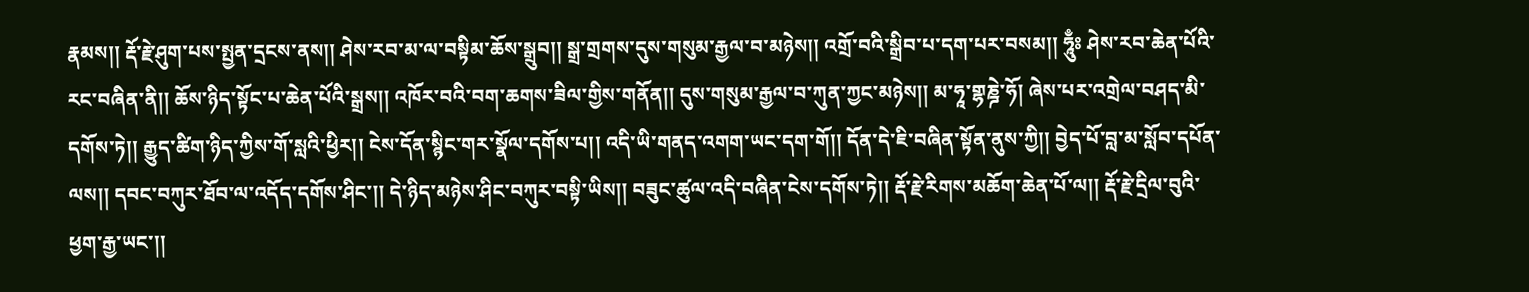རྣམས།། རྡོ་རྗེ་ཤུག་པས་སྤྱན་དྲངས་ནས།། ཤེས་རབ་མ་ལ་བསྟིམ་ཆོས་སྒྲུབ།། སྒྲ་གྲགས་དུས་གསུམ་རྒྱལ་བ་མཉེས།། འགྲོ་བའི་སྒྲིབ་པ་དག་པར་བསམ།། ཧཱུྃཿ ཤེས་རབ་ཆེན་པོའི་རང་བཞིན་ནི།། ཆོས་ཉིད་སྟོང་པ་ཆེན་པོའི་སྒྲས།། འཁོར་བའི་བག་ཆགས་ཟིལ་གྱིས་གནོན།། དུས་གསུམ་རྒྱལ་བ་ཀུན་ཀྱང་མཉེས།། མ་ཧཱ་གྷཎྜེ་ཧོ། ཞེས་པར་འགྲེལ་བཤད་མི་དགོས་ཏེ།། རྒྱུད་ཚིག་ཉིད་ཀྱིས་གོ་སླའི་ཕྱིར།། ངེས་དོན་སྙིང་གར་སྣོལ་དགོས་པ།། འདི་ཡི་གནད་འགག་ཡང་དག་གོ།། དོན་དེ་ཇི་བཞིན་སྟོན་ནུས་ཀྱི།། བྱེད་པོ་བླ་མ་སློབ་དཔོན་ལས།། དབང་བཀུར་ཐོབ་ལ་འདོད་དགོས་ཤིང་།། དེ་ཉིད་མཉེས་ཤིང་བཀུར་བསྟི་ཡིས།། བཟུང་ཚུལ་འདི་བཞིན་ངེས་དགོས་ཏེ།། རྡོ་རྗེ་རིགས་མཆོག་ཆེན་པོ་ལ།། རྡོ་རྗེ་དྲིལ་བུའི་ཕྱག་རྒྱ་ཡང་།།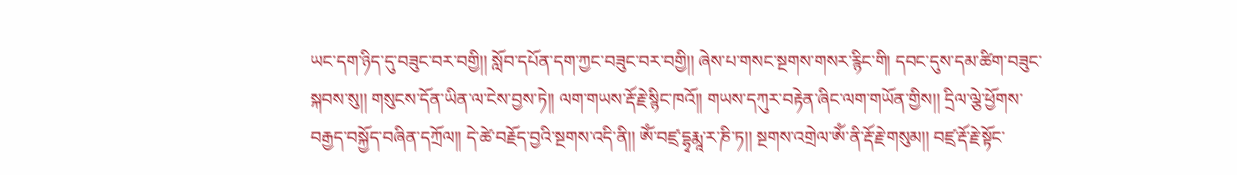ཡང་དག་ཉིད་དུ་བཟུང་བར་བགྱི།། སློབ་དཔོན་དག་ཀྱང་བཟུང་བར་བགྱི།། ཞེས་པ་གསང་སྔགས་གསར་རྙིང་གི། དབང་དུས་དམ་ཚིག་བཟུང་སྐབས་སུ།། གསུངས་དོན་ཡིན་ལ་ངེས་བྱས་ཏེ།། ལག་གཡས་རྡོ་རྗེ་སྙིང་ཁའོ།། གཡས་དཀུར་བརྟེན་ཞིང་ལག་གཡོན་གྱིས།། དྲིལ་ལྕེ་ཕྱོགས་བརྒྱད་བསྐྱོད་བཞིན་དཀྲོལ།། དེ་ཚེ་བརྗོད་བྱའི་སྔགས་འདི་ནི།། ཨོཾ་བཛྲ་དྷྭརྨཱ་ར་ཎི་ཏ།། སྔགས་འགྲེལ་ཨོཾ་ནི་རྡོ་རྗེ་གསུམ།། བཛྲ་རྡོ་རྗེ་སྟོང་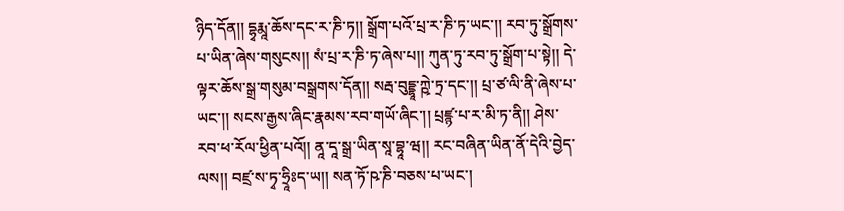ཉིད་དོན།། དྷྭརྨཱ་ཆོས་དང་ར་ཎི་ཏ།། སྒྲོག་པའོ་པྲ་ར་ཎི་ཏ་ཡང་།། རབ་ཏུ་སྒྲོགས་པ་ཡིན་ཞེས་གསུངས།། སཾ་པྲ་ར་ཎི་ཏ་ཞེས་པ།། ཀུན་ཏུ་རབ་ཏུ་སྒྲོག་པ་སྟེ།། དེ་ལྟར་ཆོས་སྒྲ་གསུམ་བསྒྲགས་དོན།། སརྦ་བུདྡྷཱ་ཀྵེ་ཏྲ་དང་།། པྲ་ཙ་ལི་ནི་ཞེས་པ་ཡང་།། སངས་རྒྱས་ཞིང་རྣམས་རབ་གཡོ་ཞིང་།། པྲཛྙ་པ་ར་མི་ཏ་ནི།། ཤེས་རབ་ཕ་རོལ་ཕྱིན་པའོ།། ནཱ་དཱ་སྒྲ་ཡིན་སཱ་བྷཱ་ཝ།། རང་བཞིན་ཡིན་ནོ་དེའི་བྱེད་ལས།། བཛྲ་ས་ཏྭ་ཧྲཱིཿད་ཡ།། སན་ཏོ་ཥ་ཎི་བཅས་པ་ཡང་།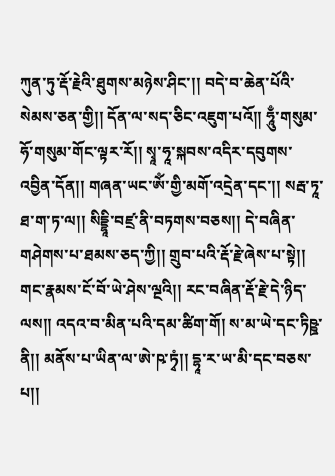ཀུན་ཏུ་རྡོ་རྗེའི་ཐུགས་མཉེས་ཤིང་།། བདེ་བ་ཆེན་པོའི་སེམས་ཅན་གྱི།། དོན་ལ་སད་ཅིང་འཇུག་པའོ།། ཧཱུྃ་གསུམ་ཧོ་གསུམ་གོང་ལྟར་རོ།། སྭཱ་ཧཱ་སྐབས་འདིར་དབུགས་འབྱིན་དོན།། གཞན་ཡང་ཨོཾ་གྱི་མགོ་འདྲེན་དང་།། སརྦ་ཏཱ་ཐ་ག་ཏ་ལ།། སིདྡྷཱི་བཛྲ་ནི་བཏགས་བཅས།། དེ་བཞིན་གཤེགས་པ་ཐམས་ཅད་ཀྱི།། གྲུབ་པའི་རྡོ་རྗེ་ཞེས་པ་སྟེ།། གང་རྣམས་ངོ་བོ་ཡེ་ཤེས་ལྔའི།། རང་བཞིན་རྡོ་རྗེ་དེ་ཉིད་ལས།། འདའ་བ་མིན་པའི་དམ་ཚིག་གོ། ས་མ་ཡེ་དང་ཏིཥྛ་ནི།། མནོས་པ་ཡིན་ལ་ཨེ་ཥ་ཏྭཾ།། དྷཱ་ར་ཡ་མི་དང་བཅས་པ།།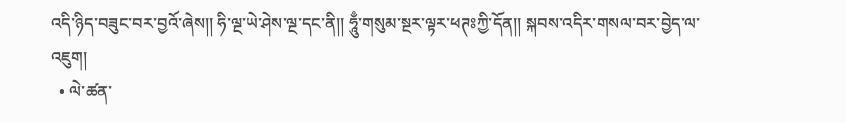འདི་ཉིད་བཟུང་བར་བྱའོ་ཞེས།། ཧི་ལྔ་ཡེ་ཤེས་ལྔ་དང་ནི།། ཧཱུྃ་གསུམ་སྔར་ལྟར་ཕཊཿཀྱི་དོན།། སྐབས་འདིར་གསལ་བར་བྱེད་ལ་འཇུག།
  • ལེ་ཚན་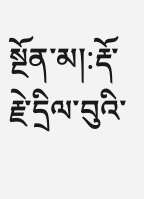སྔོན་མ།:རྡོ་རྗེ་དྲིལ་བུའི་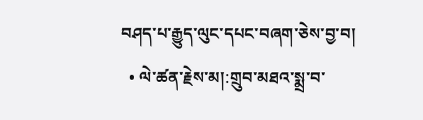བཤད་པ་རྒྱུད་ལུང་དཔང་བཞག་ཅེས་བྱ་བ།
  • ལེ་ཚན་རྗེས་མ།:གྲུབ་མཐའ་སྨྲ་བ་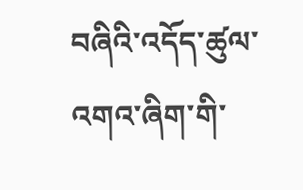བཞིའི་འདོད་ཚུལ་འགའ་ཞིག་གི་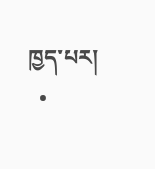ཁྱད་པར།
  •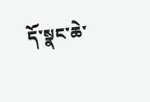དོ་སྣང་ཆེ་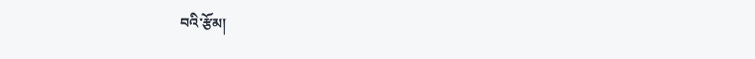བའི་རྩོམ།